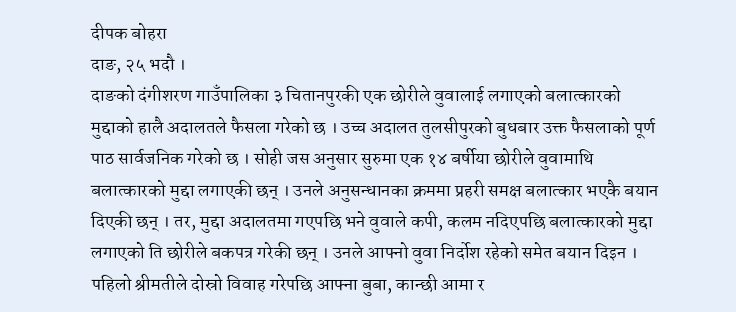दीपक बोहरा
दाङ, २५ भदौ ।
दाङको दंगीशरण गाउँपालिका ३ चितानपुरकी एक छोरीले वुवालाई लगाएको बलात्कारको मुद्दाको हालै अदालतले फैसला गरेको छ । उच्च अदालत तुलसीपुरको बुधबार उक्त फैसलाको पूर्ण पाठ सार्वजनिक गरेको छ । सोही जस अनुसार सुरुमा एक १४ बर्षीया छोरीले वुवामाथि बलात्कारको मुद्दा लगाएकी छन् । उनले अनुसन्धानका क्रममा प्रहरी समक्ष बलात्कार भएकै बयान दिएकी छन् । तर, मुद्दा अदालतमा गएपछि भने वुवाले कपी, कलम नदिएपछि बलात्कारको मुद्दा लगाएको ति छोरीले बकपत्र गरेकी छन् । उनले आफ्नो वुवा निर्दोश रहेको समेत बयान दिइन ।
पहिलो श्रीमतीले दोस्रो विवाह गरेपछि आफ्ना बुबा, कान्छी आमा र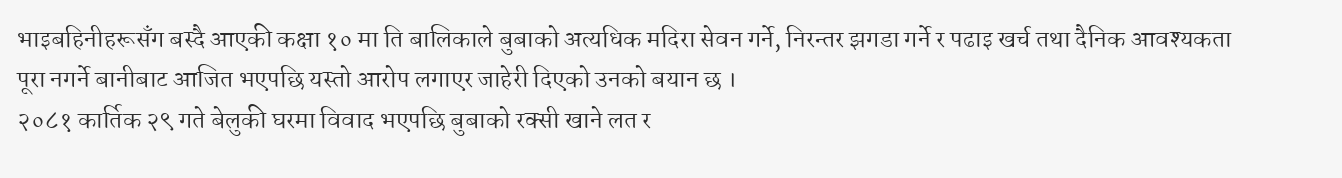भाइबहिनीहरूसँग बस्दै आएकी कक्षा १० मा ति बालिकाले बुबाको अत्यधिक मदिरा सेवन गर्ने, निरन्तर झगडा गर्ने र पढाइ खर्च तथा दैनिक आवश्यकता पूरा नगर्ने बानीबाट आजित भएपछि यस्तो आरोप लगाएर जाहेरी दिएको उनको बयान छ ।
२०८१ कार्तिक २९ गते बेलुकी घरमा विवाद भएपछि बुबाको रक्सी खाने लत र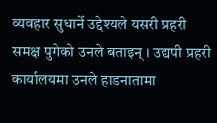व्यवहार सुधार्ने उद्देश्यले यसरी प्रहरी समक्ष पुगेको उनले बताइन् । उद्यपी प्रहरी कार्यालयमा उनले हाडनातामा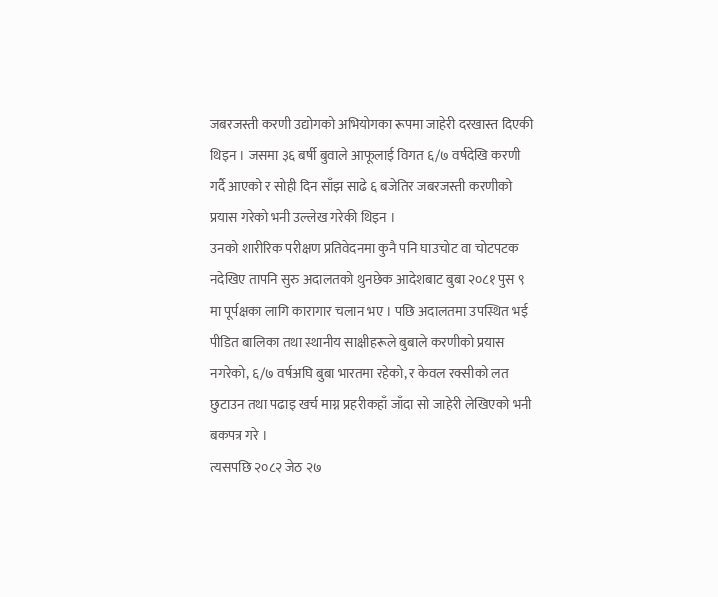जबरजस्ती करणी उद्योगको अभियोगका रूपमा जाहेरी दरखास्त दिएकी थिइन । जसमा ३६ बर्षी बुवाले आफूलाई विगत ६/७ वर्षदेखि करणी गर्दै आएको र सोही दिन साँझ साढे ६ बजेतिर जबरजस्ती करणीको प्रयास गरेको भनी उल्लेख गरेकी थिइन ।
उनको शारीरिक परीक्षण प्रतिवेदनमा कुनै पनि घाउचोट वा चोटपटक नदेखिए तापनि सुरु अदालतको थुनछेक आदेशबाट बुबा २०८१ पुस ९ मा पूर्पक्षका लागि कारागार चलान भए । पछि अदालतमा उपस्थित भई पीडित बालिका तथा स्थानीय साक्षीहरूले बुबाले करणीको प्रयास नगरेको, ६/७ वर्षअघि बुबा भारतमा रहेको, र केवल रक्सीको लत छुटाउन तथा पढाइ खर्च माग्न प्रहरीकहाँ जाँदा सो जाहेरी लेखिएको भनी बकपत्र गरे ।
त्यसपछि २०८२ जेठ २७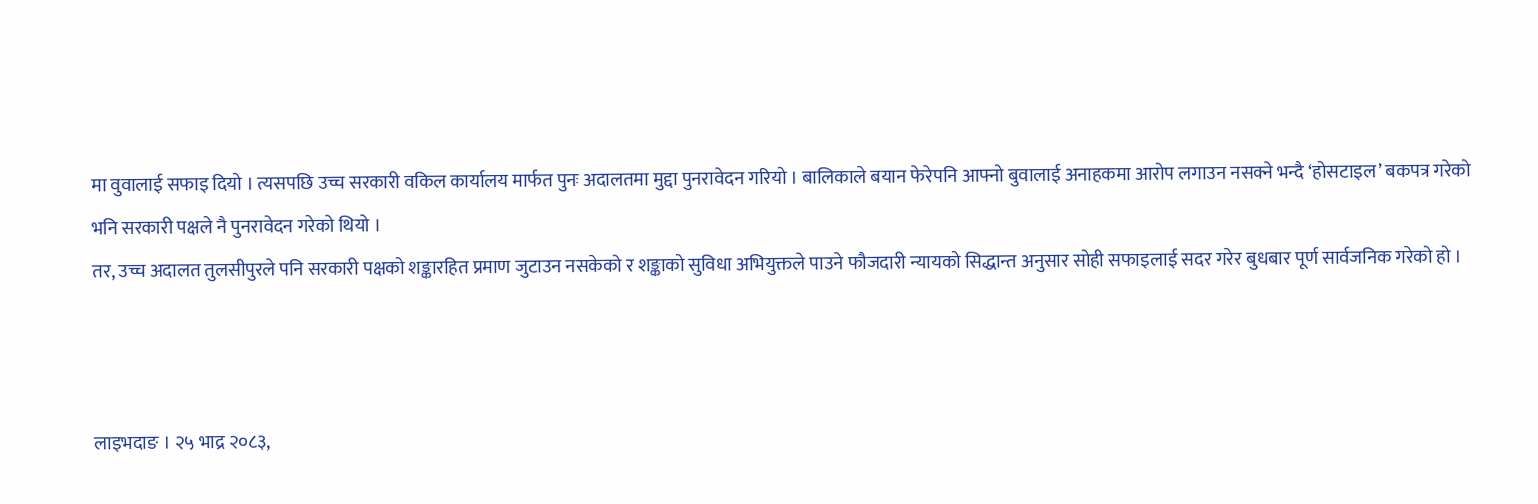मा वुवालाई सफाइ दियो । त्यसपछि उच्च सरकारी वकिल कार्यालय मार्फत पुनः अदालतमा मुद्दा पुनरावेदन गरियो । बालिकाले बयान फेरेपनि आफ्नो बुवालाई अनाहकमा आरोप लगाउन नसक्ने भन्दै ‘होसटाइल’ बकपत्र गरेको भनि सरकारी पक्षले नै पुनरावेदन गरेको थियो ।
तर, उच्च अदालत तुलसीपुरले पनि सरकारी पक्षको शङ्कारहित प्रमाण जुटाउन नसकेको र शङ्काको सुविधा अभियुक्तले पाउने फौजदारी न्यायको सिद्धान्त अनुसार सोही सफाइलाई सदर गरेर बुधबार पूर्ण सार्वजनिक गरेको हो ।



लाइभदाङ । २५ भाद्र २०८३,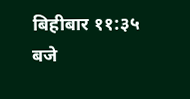बिहीबार ११:३५ बजे